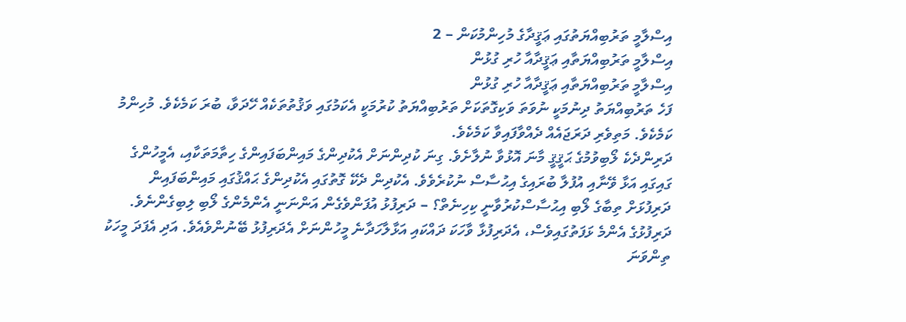އިސްލާމީ ތަރުބިއްޔަތުގައި ޢަޤީދާގެ މުހިންމުކަން – 2
އިސްލާމީ ތަރުބިއްޔަތާއި ޢަޤީދާއާ ހުރި ގުޅުން
އިސްލާމީ ތަރުބިއްޔަތާއި ޢަޤީދާއާ ހުރި ގުޅުން
ފަހެ ތަރުބިއްޔަތު ދިނުމަކީ ނުވަތަ ވަކިގޮތަކަށް ތަރުބިއްޔަތު ކުރުމަކީ އެކަމުގައި ވަޤުތުތަކެއް ހޭދަވާ، ބުރަ ކަމެކެވެ. މުހިންމު ކަމެކެވެ. މަތިވެރި ދަރަޖައެއް ދެއްވާފައިވާ ކަމެކެވެ.
ދަރިންދެކެ ލޯބިވުމުގެ ޙަޤީޤީ މާނަ އޮޅުވާ ނުލާށެވެ. ގިނަ ކުދިންނަށް އެކުދިންގެ މައިންބަފައިންގެ ހިތާމަތަކާއި، އެމީހުންގެ ގައިގައި އަޅާ ވޭނާއި އުފުލާ ބުރައިގެ އިޙުސާސް ނުކުރެވެވެ. އެކުދިން ދެކޭ ގޮތުގައި އެކުދިންގެ ޙައްޤުގައި މައިންބަފައިން
ދަރިފުޅަށް ތިބާގެ ލޯބި އިޙުސާސްކުރުވާނީ ކިހިނެތް؟ – ދަރިފުޅު އުފަންވެގެން އަންނަނީ އެންމެންގެ ލޯބި ލިބިގެންނެވެ. ދަރިފުޅުގެ އެންމެ ޅަފަތުގައިވެސް، އެދަރިފުޅާ ވާހަކަ ދައްކައި އަޅާލާހަދާނެ މީހުންނަށް އެދަރިފުޅު ބޭނުންވެއެވެ. އަދި އެފަދަ މީހަކު
ތިންވަނަ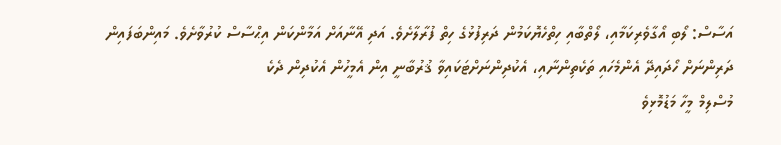އަސާސް: ލޯބި އޯގާވެރިކަމާއި، ލޯތްބާއި ހިތްހެޔޮކަމުން ދަރިފުޅުގެ ހިތް ފުރާލާށެވެ. އަދި އޭނާއަށް އަމާންކަން އިޙްސާސް ކުރުވާށެވެ. މައިންބަފައިން ދަރިންނަށް ހޯދައިދޭ އެންމެހައި ތަކެތިންނާއި، އެކުދިންނަށްޓަކައިވާ ޤުރުބާނީ އިން އެމީހުން އެކުދިން ދެކެ
މުސްލިމް މީހާ މަޑުމޮޅިވެ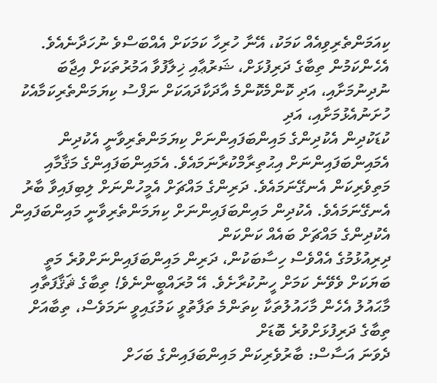ކިއަމަންތެރިވިއެއް ކަމަކު، އޭނާ ހުރިހާ ކަމަކަށް އެއްބަސްވެ ނުހަދާނެއެވެ. އެހެންކަމުން ތިބާގެ ދަރިފުޅަށް، ޝަރުޢާއި ޚިލާފުވާ އަމުރުތަކަށް އިޖާބަ ނުދިނުމަށާއި، އަދި ކޮންމެކޮންމެ އާދަކާދައަކަށް ނަފްސު ކިޔަމަންތެރިކަމާއެކު ހުށަނުއެޅުމަށާއި، އަދި
ކުޑަކުދިން އެކުދިންގެ މައިންބަފައިންނަށް ކިޔަމަންތެރިވާނީ އެކުދިން އެމައިންބަފައިންނަށް އިޙުތިރާމްކުރާނަމައެވެ. އެމައިންބަފައިންގެ މަޤާމާއި މަތިވެރިކަން އެނގޭނަމައެވެ. ދަރިންގެ މައްޗަށް އެމީހުންނަށް ލިބިފައިވާ ބާރު އެނގޭނަމައެވެ. އެކުދިން މައިންބަފައިންނަށް ކިޔަމަންތެރިވާނީ މައިންބަފައިން އެކުދިންގެ މައްޗަށް ބައެއް ކަންކަން
ދިރިއުޅުމުގެ އެއްވެސް ހިސާބަކުން، ދަރިން މައިންބަފައިންނަށްވުރެ މަތީ ބަޔަކަށް ވެވޭނެ ކަމަށް ހީނުކުރާށެވެ. އޭ މުރައްބީންނެވެ! ތިބާގެ ޘަޤާފަތާއި މާޙައުލު އެހެން މާހައުލުތަކާ ކިތަންމެ ތަފާތުވީ ކަމުގައިވީ ނަމަވެސް، ތިބާއަށް ތިބާގެ ދަރިފުޅަށްވުރެ ބޮޑަށް
ދެވަނަ އަސާސް: ބާރުވެރިކަން މައިންބަފައިންގެ ބަހަށް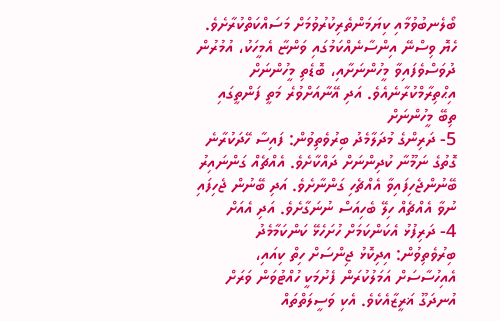ބޯލެނބުވުމާއި ކިޔަމަންތެރިކުރުވުމަށް މަސައްކަތްކުރާށެވެ. ހެޔޮ ވިސްނޭ އިންސާނެއްކަމުގައި ވަންޏާ އެމީހަކު، އުމުރުން ދުވަސްވެފައިވާ މީހުންނަށާއި، ބޮޑެތި މީހުންނަށް އިޙްތިރާމްކުރާނެއެވެ. އަދި އޭނާއަށްވުރެ މަތީ ފަންތީގައި ތިބޭ މީހުންނަށް
5- ދަރިންގެ މުދަލާމެދު ބިރުވެތިވުން: ފައިސާ ހޭދަކުރާނެ ގޮތުގެ ނަމޫނާ ކުދިންނަށް ދައްކާށެވެ. އެއްޗެއް ގަންނައިރު ބޭނުންޖެހިފައިވާ އެއްޗެހި ގަންނާށެވެ. އަދި ބޭނުން ޖެހިފައި ނުވާ އެއްޗެއް ހިލޭ ބެހިއަސް ނުނަގާށެވެ. އަދި އެއަށް
4- ދަރިފުޅު އެކަންކަމަށް ހުށަހެޅޭ ކަންކަމާމެދު ބިރުވެތިވުން: އިދިކޮޅު ޖިންސަށް ހިތް ކިއައި، އެއިހުސާސަށް އަމަލުކުރަން ފެށުމަކީ ހުއްޓުވަން ވަރަށް އުނދަގޫ ޣަރީޒާއެކެވެ. އެކި ވަސީލަތްތައް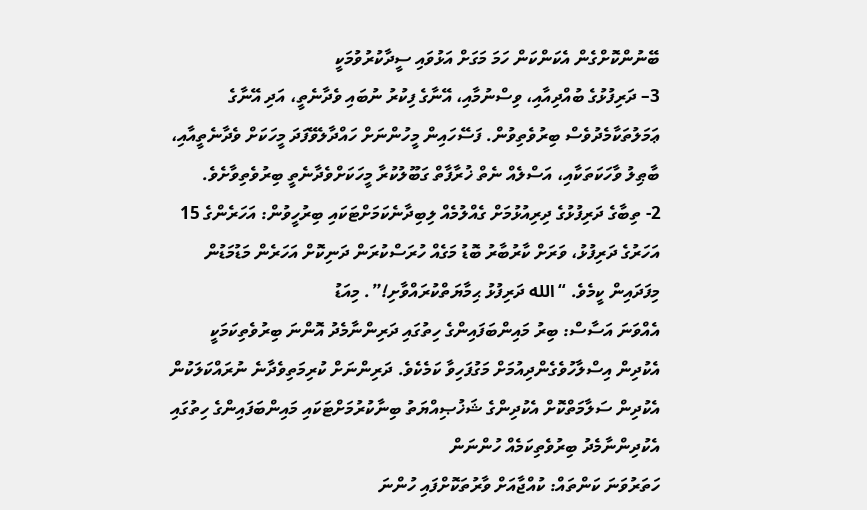ބޭނުންކޮށްގެން އެކަންކަން ހަމަ މަގަށް އަޅުވައި ސީދާކުރުވުމަކީ
3– ދަރިފުޅުގެ ބުއްދިއާއި، ވިސްނުމާއި، އޭނާގެ ފިކުރު ނުބައި ވެދާނެތީ، އަދި އޭނާގެ ޢަމަލުތަކާމެދުވެސް ބިރުވެތިވުން. ފަސޭހައިން މީހުންނަށް ހައްދާލެވޭފަދަ މީހަކަށް ވެދާނެތީއާއި، ބާޠިލު ވާހަކަތަކާއި، އަސްލެއް ނެތް ޚުރާފާތް ގަބޫލުކުރާ މީހަކަށްވެދާނެތީ ބިރުވެތިވާށެވެ.
2- ތިބާގެ ދަރިފުޅުގެ ދިރިއުޅުމަށް ގެއްލުމެއް ލިބިދާނެކަމަށްޓަކައި ބިރުހީވުން: އަހަރެންގެ 15 އަހަރުގެ ދަރިފުޅު، ވަރަށް ކާރުބާރު ބޮޑު މަގެއް ހުރަސްކުރަން ދަނިކޮށް އަހަރެން މަޑުމަޑުން މިފަދައިން ކީމެވެ. “الله ދަރިފުޅު ޙިމާޔަތްކުރައްވާށި!”. މިއަޑު
އެއްވަނަ އަސާސް: ބިރު މައިންބަފައިންގެ ހިތުގައި ދަރިންނާމެދު އޮންނަ ބިރުވެތިކަމަކީ އެކުދިން އިސްލާހުވެގެންދިއުމަށް މަގުފަހިވާ ކަމެކެވެ. ދަރިންނަށް ކުރިމަތިވެދާނެ ނުރައްކަލަކުން އެކުދިން ސަލާމަތްކޮށް އެކުދިންގެ ޝަޚުޞިއްޔަތު ބިނާކުރުމަށްޓަކައި މައިންބަފައިންގެ ހިތުގައި އެކުދިންނާމެދު ބިރުވެތިކަމެއް ހުންނަން
ހަތަރުވަނަ ކަންތައް: ކުއްޖާއަށް ވާރުތަކޮށްފައި ހުންނަ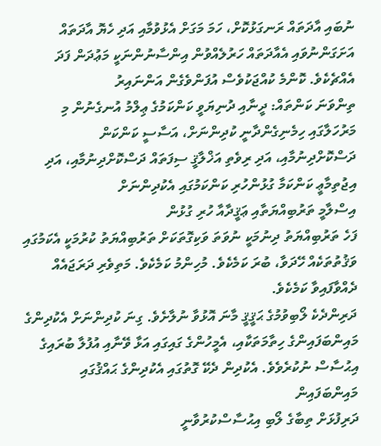ނުބައި އާދަތައް ރަނގަޅުކޮށް، ހަމަ މަގަށް އެޅުވުމާއި އަދި ހެޔޮ އާދަތައް އަށަގަންނުވައި އެއާދަތައް ހަރުލެއްވުން އިންސާނުންނަކީ މަޢުދަން ފަދަ އެއްޗެކެވެ. ކޮންމެ ކުއްޖަކުވެސް އުފަންވެގެން އަންނައިރު
ތިންވަނަ ކަންތައް: ދީނާއި ދުނިޔަވީ ކަންކަމުގެ ޢިލްމު އުނގެނުން މި މަރުހަލާގައި ހިމެނިގެންދާނީ ކުދިންނަށް، އަސާސީ ކަންކަން ދަސްކޮށްދިނުމާއި، އަދި ރިވެތި އަޚްލާޤީ ސިފަތައް ދަސްކޮށްދިނުމާއި، އަދި އިޖުތިމާޢީ ކަންކަމާ ގުޅުންހުރި ކަންކަމުގައި އެކުދިންނަށް
އިސްލާމީ ތަރުބިއްޔަތާއި ޢަޤީދާއާ ހުރި ގުޅުން
ފަހެ ތަރުބިއްޔަތު ދިނުމަކީ ނުވަތަ ވަކިގޮތަކަށް ތަރުބިއްޔަތު ކުރުމަކީ އެކަމުގައި ވަޤުތުތަކެއް ހޭދަވާ، ބުރަ ކަމެކެވެ. މުހިންމު ކަމެކެވެ. މަތިވެރި ދަރަޖައެއް ދެއްވާފައިވާ ކަމެކެވެ.
ދަރިންދެކެ ލޯބިވުމުގެ ޙަޤީޤީ މާނަ އޮޅުވާ ނުލާށެވެ. ގިނަ ކުދިންނަށް އެކުދިންގެ މައިންބަފައިންގެ ހިތާމަތަކާއި، އެމީހުންގެ ގައިގައި އަޅާ ވޭނާއި އުފުލާ ބުރައިގެ އިޙުސާސް ނުކުރެވެވެ. އެކުދިން ދެކޭ ގޮތުގައި އެކުދިންގެ ޙައްޤުގައި މައިންބަފައިން
ދަރިފުޅަށް ތިބާގެ ލޯބި އިޙުސާސްކުރުވާނީ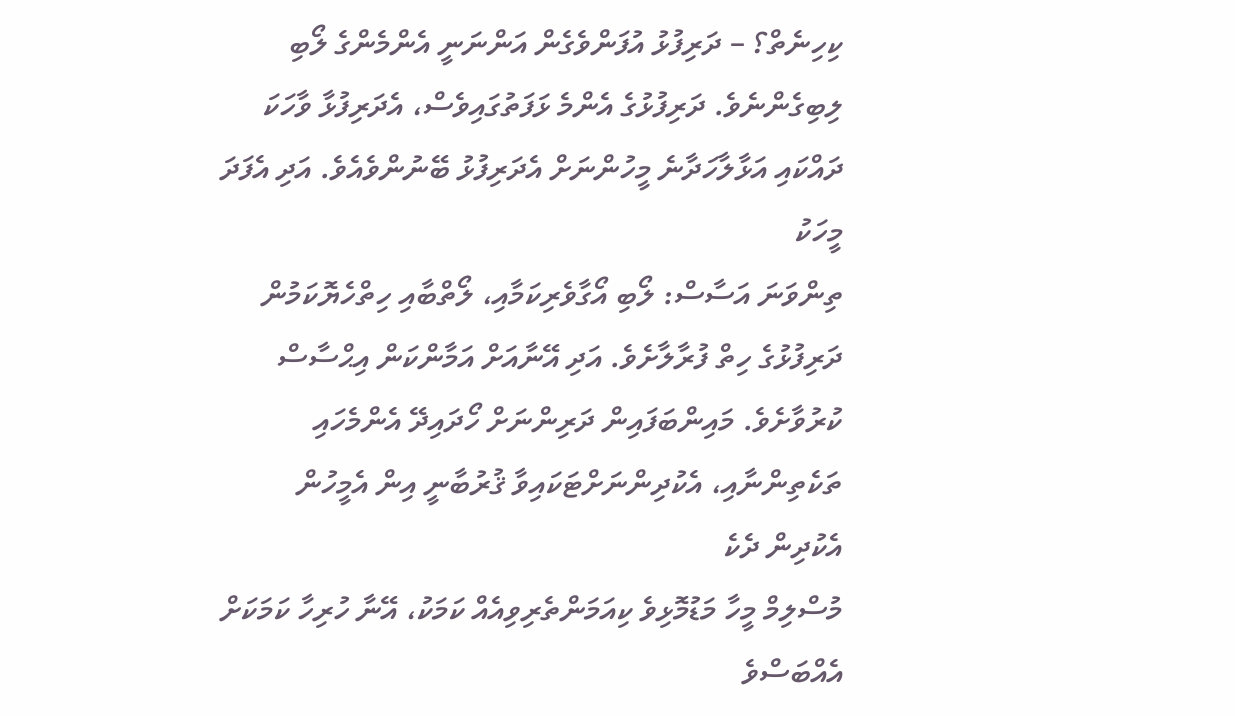ކިހިނެތް؟ – ދަރިފުޅު އުފަންވެގެން އަންނަނީ އެންމެންގެ ލޯބި ލިބިގެންނެވެ. ދަރިފުޅުގެ އެންމެ ޅަފަތުގައިވެސް، އެދަރިފުޅާ ވާހަކަ ދައްކައި އަޅާލާހަދާނެ މީހުންނަށް އެދަރިފުޅު ބޭނުންވެއެވެ. އަދި އެފަދަ މީހަކު
ތިންވަނަ އަސާސް: ލޯބި އޯގާވެރިކަމާއި، ލޯތްބާއި ހިތްހެޔޮކަމުން ދަރިފުޅުގެ ހިތް ފުރާލާށެވެ. އަދި އޭނާއަށް އަމާންކަން އިޙްސާސް ކުރުވާށެވެ. މައިންބަފައިން ދަރިންނަށް ހޯދައިދޭ އެންމެހައި ތަކެތިންނާއި، އެކުދިންނަށްޓަކައިވާ ޤުރުބާނީ އިން އެމީހުން އެކުދިން ދެކެ
މުސްލިމް މީހާ މަޑުމޮޅިވެ ކިއަމަންތެރިވިއެއް ކަމަކު، އޭނާ ހުރިހާ ކަމަކަށް އެއްބަސްވެ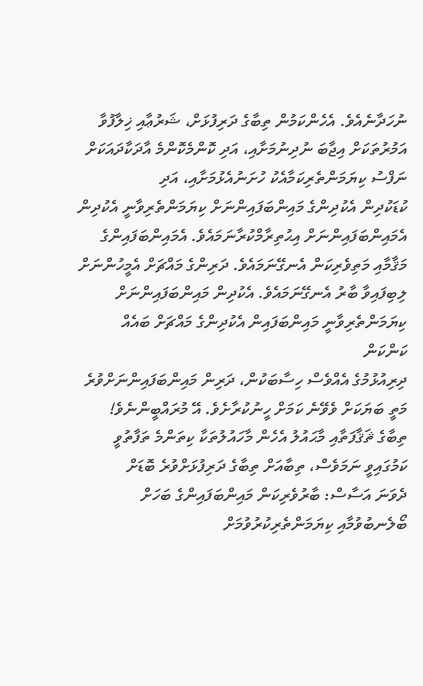ނުހަދާނެއެވެ. އެހެންކަމުން ތިބާގެ ދަރިފުޅަށް، ޝަރުޢާއި ޚިލާފުވާ އަމުރުތަކަށް އިޖާބަ ނުދިނުމަށާއި، އަދި ކޮންމެކޮންމެ އާދަކާދައަކަށް ނަފްސު ކިޔަމަންތެރިކަމާއެކު ހުށަނުއެޅުމަށާއި، އަދި
ކުޑަކުދިން އެކުދިންގެ މައިންބަފައިންނަށް ކިޔަމަންތެރިވާނީ އެކުދިން އެމައިންބަފައިންނަށް އިޙުތިރާމްކުރާނަމައެވެ. އެމައިންބަފައިންގެ މަޤާމާއި މަތިވެރިކަން އެނގޭނަމައެވެ. ދަރިންގެ މައްޗަށް އެމީހުންނަށް ލިބިފައިވާ ބާރު އެނގޭނަމައެވެ. އެކުދިން މައިންބަފައިންނަށް ކިޔަމަންތެރިވާނީ މައިންބަފައިން އެކުދިންގެ މައްޗަށް ބައެއް ކަންކަން
ދިރިއުޅުމުގެ އެއްވެސް ހިސާބަކުން، ދަރިން މައިންބަފައިންނަށްވުރެ މަތީ ބަޔަކަށް ވެވޭނެ ކަމަށް ހީނުކުރާށެވެ. އޭ މުރައްބީންނެވެ! ތިބާގެ ޘަޤާފަތާއި މާޙައުލު އެހެން މާހައުލުތަކާ ކިތަންމެ ތަފާތުވީ ކަމުގައިވީ ނަމަވެސް، ތިބާއަށް ތިބާގެ ދަރިފުޅަށްވުރެ ބޮޑަށް
ދެވަނަ އަސާސް: ބާރުވެރިކަން މައިންބަފައިންގެ ބަހަށް ބޯލެނބުވުމާއި ކިޔަމަންތެރިކުރުވުމަށް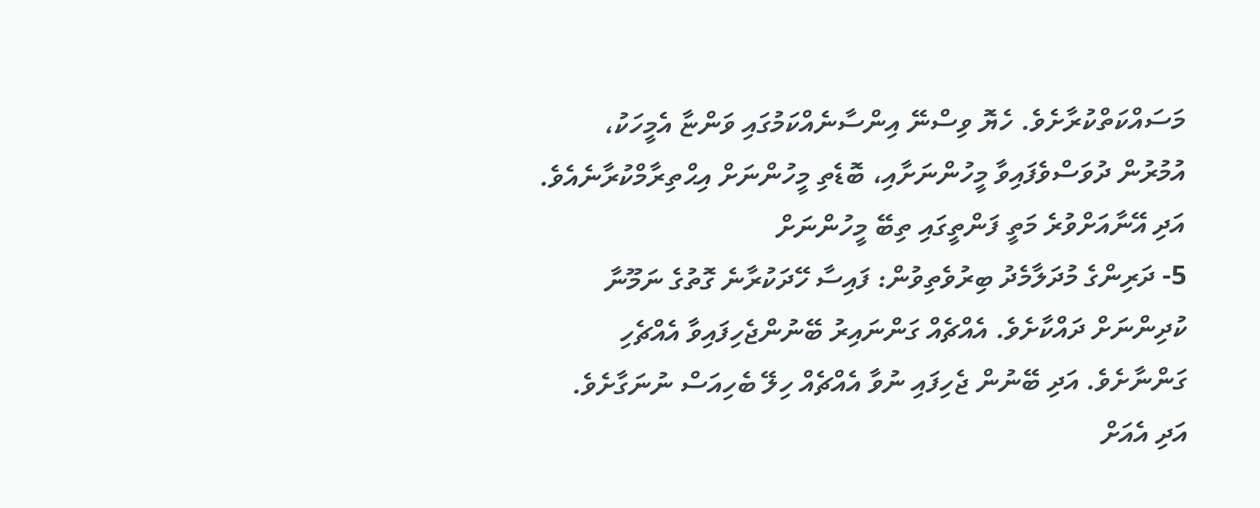މަސައްކަތްކުރާށެވެ. ހެޔޮ ވިސްނޭ އިންސާނެއްކަމުގައި ވަންޏާ އެމީހަކު، އުމުރުން ދުވަސްވެފައިވާ މީހުންނަށާއި، ބޮޑެތި މީހުންނަށް އިޙްތިރާމްކުރާނެއެވެ. އަދި އޭނާއަށްވުރެ މަތީ ފަންތީގައި ތިބޭ މީހުންނަށް
5- ދަރިންގެ މުދަލާމެދު ބިރުވެތިވުން: ފައިސާ ހޭދަކުރާނެ ގޮތުގެ ނަމޫނާ ކުދިންނަށް ދައްކާށެވެ. އެއްޗެއް ގަންނައިރު ބޭނުންޖެހިފައިވާ އެއްޗެހި ގަންނާށެވެ. އަދި ބޭނުން ޖެހިފައި ނުވާ އެއްޗެއް ހިލޭ ބެހިއަސް ނުނަގާށެވެ. އަދި އެއަށް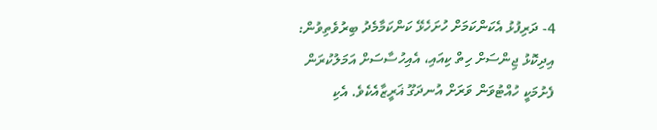4- ދަރިފުޅު އެކަންކަމަށް ހުށަހެޅޭ ކަންކަމާމެދު ބިރުވެތިވުން: އިދިކޮޅު ޖިންސަށް ހިތް ކިއައި، އެއިހުސާސަށް އަމަލުކުރަން ފެށުމަކީ ހުއްޓުވަން ވަރަށް އުނދަގޫ ޣަރީޒާއެކެވެ. އެކި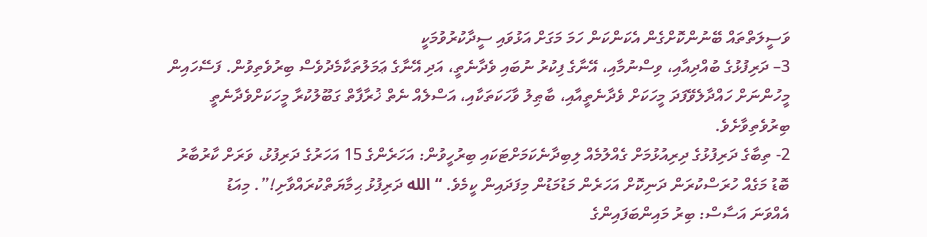ވަސީލަތްތައް ބޭނުންކޮށްގެން އެކަންކަން ހަމަ މަގަށް އަޅުވައި ސީދާކުރުވުމަކީ
3– ދަރިފުޅުގެ ބުއްދިއާއި، ވިސްނުމާއި، އޭނާގެ ފިކުރު ނުބައި ވެދާނެތީ، އަދި އޭނާގެ ޢަމަލުތަކާމެދުވެސް ބިރުވެތިވުން. ފަސޭހައިން މީހުންނަށް ހައްދާލެވޭފަދަ މީހަކަށް ވެދާނެތީއާއި، ބާޠިލު ވާހަކަތަކާއި، އަސްލެއް ނެތް ޚުރާފާތް ގަބޫލުކުރާ މީހަކަށްވެދާނެތީ ބިރުވެތިވާށެވެ.
2- ތިބާގެ ދަރިފުޅުގެ ދިރިއުޅުމަށް ގެއްލުމެއް ލިބިދާނެކަމަށްޓަކައި ބިރުހީވުން: އަހަރެންގެ 15 އަހަރުގެ ދަރިފުޅު، ވަރަށް ކާރުބާރު ބޮޑު މަގެއް ހުރަސްކުރަން ދަނިކޮށް އަހަރެން މަޑުމަޑުން މިފަދައިން ކީމެވެ. “الله ދަރިފުޅު ޙިމާޔަތްކުރައްވާށި!”. މިއަޑު
އެއްވަނަ އަސާސް: ބިރު މައިންބަފައިންގެ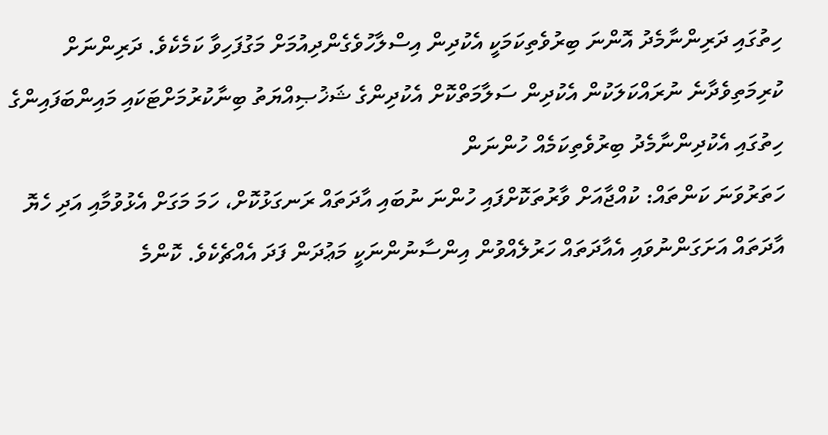ހިތުގައި ދަރިންނާމެދު އޮންނަ ބިރުވެތިކަމަކީ އެކުދިން އިސްލާހުވެގެންދިއުމަށް މަގުފަހިވާ ކަމެކެވެ. ދަރިންނަށް ކުރިމަތިވެދާނެ ނުރައްކަލަކުން އެކުދިން ސަލާމަތްކޮށް އެކުދިންގެ ޝަޚުޞިއްޔަތު ބިނާކުރުމަށްޓަކައި މައިންބަފައިންގެ ހިތުގައި އެކުދިންނާމެދު ބިރުވެތިކަމެއް ހުންނަން
ހަތަރުވަނަ ކަންތައް: ކުއްޖާއަށް ވާރުތަކޮށްފައި ހުންނަ ނުބައި އާދަތައް ރަނގަޅުކޮށް، ހަމަ މަގަށް އެޅުވުމާއި އަދި ހެޔޮ އާދަތައް އަށަގަންނުވައި އެއާދަތައް ހަރުލެއްވުން އިންސާނުންނަކީ މަޢުދަން ފަދަ އެއްޗެކެވެ. ކޮންމެ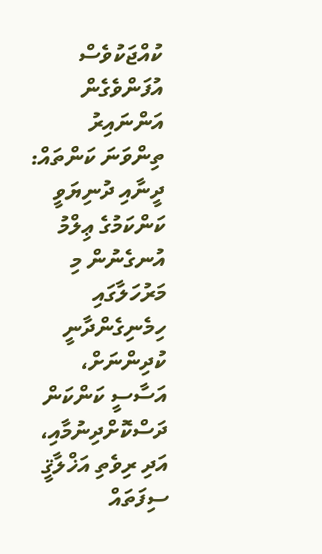ކުއްޖަކުވެސް އުފަންވެގެން އަންނައިރު
ތިންވަނަ ކަންތައް: ދީނާއި ދުނިޔަވީ ކަންކަމުގެ ޢިލްމު އުނގެނުން މި މަރުހަލާގައި ހިމެނިގެންދާނީ ކުދިންނަށް، އަސާސީ ކަންކަން ދަސްކޮށްދިނުމާއި، އަދި ރިވެތި އަޚްލާޤީ ސިފަތައް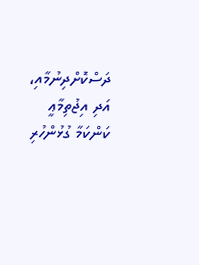ދަސްކޮށްދިނުމާއި، އަދި އިޖުތިމާޢީ ކަންކަމާ ގުޅުންހުރި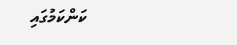ކަންކަމުގައި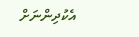އެކުދިންނަށް